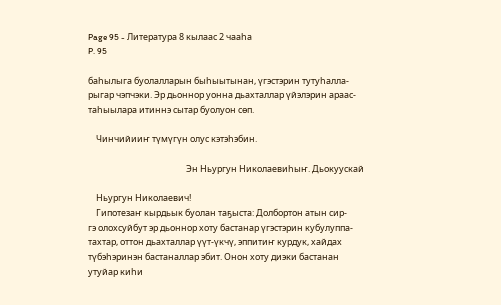Page 95 - Литература 8 кылаас 2 чааhа
P. 95

баһылыга буолалларын быһыытынан, үгэстэрин тутуһалла-
рыгар чэпчэки. Эр дьоннор уонна дьахталлар үйэлэрин араас-
таһыылара итиннэ сытар буолуон сөп.

    Чинчийииҥ түмүгүн олус кэтэһэбин.

                                                 Эн Ньургун Николаевиһыҥ. Дьокуускай

    Ньургун Николаевич!
    Гипотезаҥ кырдьык буолан таҕыста: Долбортон атын сир-
гэ олохсуйбут эр дьоннор хоту бастанар үгэстэрин кубулуппа-
тахтар, оттон дьахталлар үүт-үкчү, эппитиҥ курдук, хайдах
түбэһэринэн бастаналлар эбит. Онон хоту диэки бастанан
утуйар киһи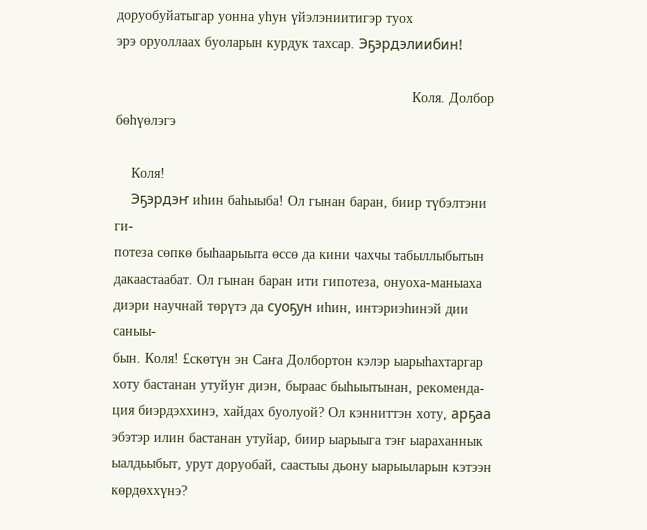доруобуйатыгар уонна уһун үйэлэниитигэр туох
эрэ оруоллаах буоларын курдук тахсар. Эҕэрдэлиибин!

                                                                          Коля. Долбор бөһүөлэгэ

    Коля!
    Эҕэрдэҥ иһин баһыыба! Ол гынан баран, биир түбэлтэни ги-
потеза сөпкө быһаарыыта өссө да кини чахчы табыллыбытын
дакаастаабат. Ол гынан баран ити гипотеза, онуоха-маныаха
диэри научнай төрүтэ да суоҕун иһин, интэриэһинэй дии саныы-
бын. Коля! £скөтүн эн Саҥа Долбортон кэлэр ыарыһахтаргар
хоту бастанан утуйуҥ диэн, быраас быһыытынан, рекоменда-
ция биэрдэххинэ, хайдах буолуой? Ол кэнниттэн хоту, арҕаа
эбэтэр илин бастанан утуйар, биир ыарыыга тэҥ ыараханнык
ыалдьыбыт, урут доруобай, саастыы дьону ыарыыларын кэтээн
көрдөххүнэ?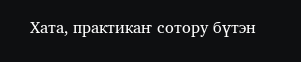Хата, практикаҥ сотору бүтэн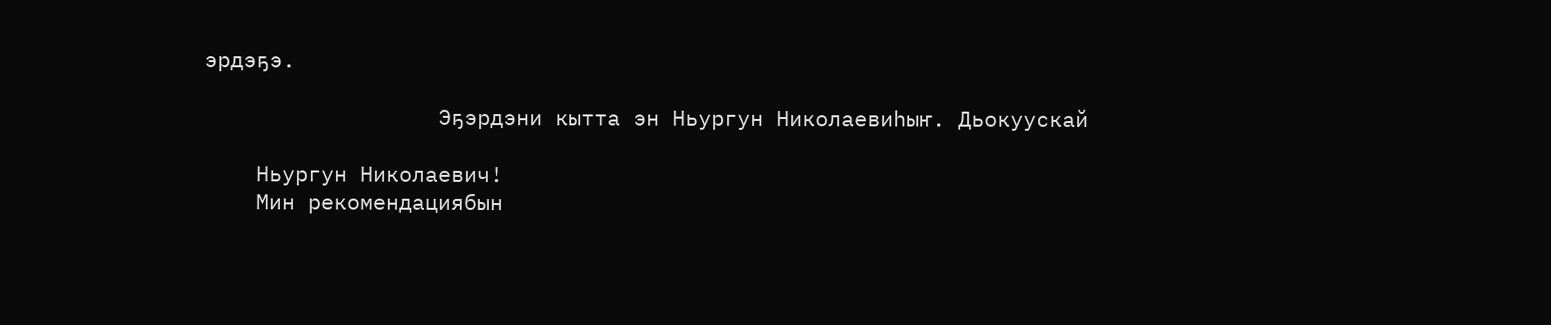эрдэҕэ.

                  Эҕэрдэни кытта эн Ньургун Николаевиһыҥ. Дьокуускай

    Ньургун Николаевич!
    Мин рекомендациябын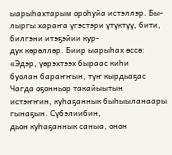ыарыһахтарым ороһуйа истэллэр. Бы-
лыргы хараҥа үгэстэри үтүктүү, бити, билгэни итэҕэйии кур-
дук көрөллөр. Биир ыарыһах өссө: «Эдэр, үөрэхтээх быраас киһи
буолан бараҥҥын, түҥ кырдьаҕас Чагда оҕонньор такайыытын
истэҥҥин, куһаҕаннык быһыыланаары гынаҕын. Сүбэлиибин,
дьон куһаҕаннык саныа, онон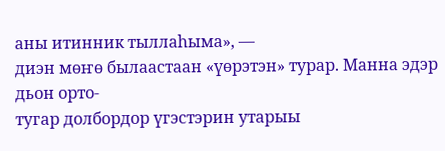аны итинник тыллаһыма», —
диэн мөҥө былаастаан «үөрэтэн» турар. Манна эдэр дьон орто-
тугар долбордор үгэстэрин утарыы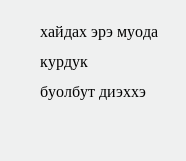хайдах эрэ муода курдук
буолбут диэххэ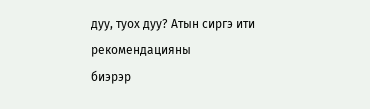дуу, туох дуу? Атын сиргэ ити рекомендацияны
биэрэр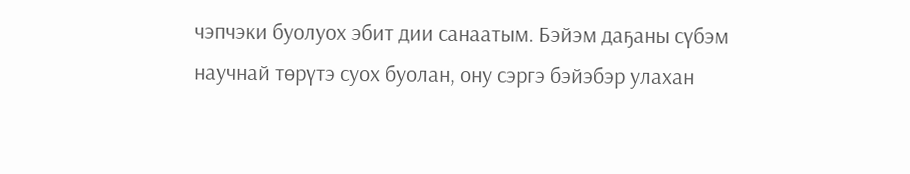чэпчэки буолуох эбит дии санаатым. Бэйэм даҕаны сүбэм
научнай төрүтэ суох буолан, ону сэргэ бэйэбэр улахан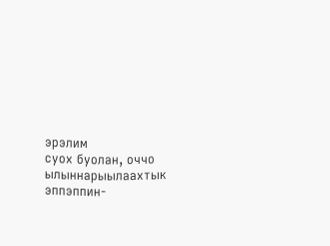эрэлим
суох буолан, оччо ылыннарыылаахтык эппэппин-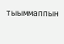тыыммаппын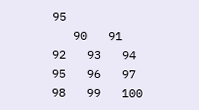95
   90   91   92   93   94   95   96   97   98   99   100